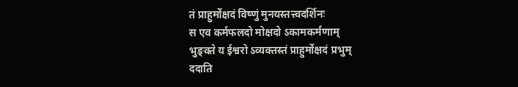तं प्राहुर्मोक्षदं विष्णुं मुनयस्तत्त्वदर्शिनः
स एव कर्मफलदो मोक्षदो ऽकामकर्मणाम्
भुङ्क्ते य ईश्वरो ऽव्यक्तस्तं प्राहुर्मोक्षदं प्रभुम्
ददाति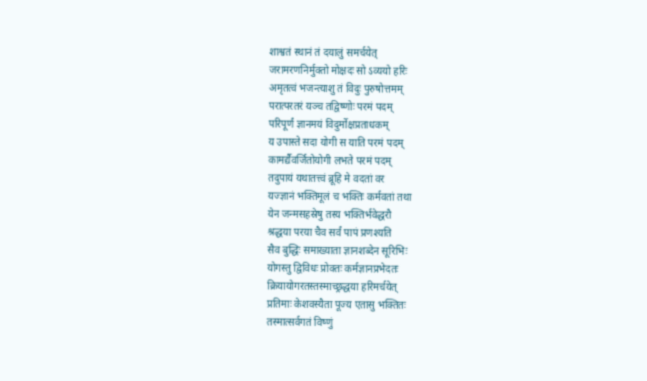शाश्वतं स्थानं तं दयालुं समर्चयेत्
जरामरणनिर्मुक्तो मोक्षदः सो ऽव्ययो हरिः
अमृतत्वं भजन्त्याशु तं विदुः पुरुषोत्तमम्
परात्परतरं यञ्च तद्विष्णोः परमं पदम्
परिपूर्णं ज्ञानमयं विदुर्मोक्षप्रताधकम्
य उपास्ते सदा योगी स याति परमं पदम्
कामर्द्यैवर्जितोयोगी लभते परमं पदम्
तदुपायं यथातत्त्वं ब्रूहि मे वदतां वर
यज्ज्ञानं भक्तिमूलं च भक्तिः कर्मवतां तथा
येन जन्मसहस्रेषु तस्य भक्तिर्भवेद्धरौ
श्रद्धया परया चैव सर्वं पापं प्रणश्यति
सैव बुद्धिः समाख्याता ज्ञानशब्देन सूरिभिः
योगस्तु द्विविधः प्रोक्तः कर्मज्ञानप्रभेदतः
क्रियायोगरतस्तस्माच्छ्रद्धया हरिमर्चयेत्
प्रतिमाः केशवस्यैता पूज्य एतासु भक्तितः
तस्मात्सर्वगतं विष्णुं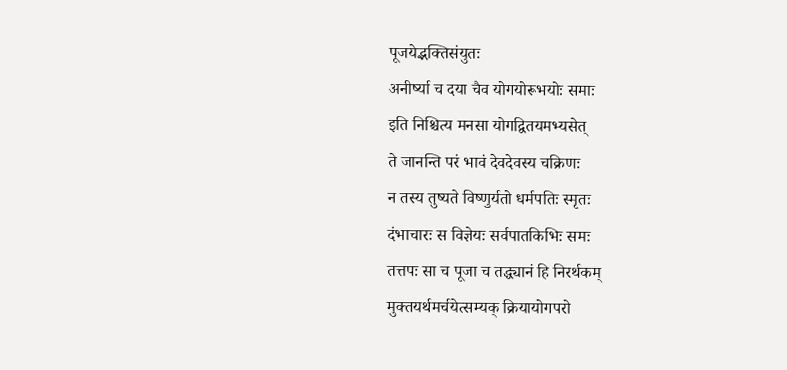पूजयेद्भक्तिसंयुतः
अनीर्ष्या च दया चैव योगयोरूभयोः समाः
इति निश्चित्य मनसा योगद्वितयमभ्यसेत्
ते जानन्ति परं भावं देवदेवस्य चक्रिणः
न तस्य तुष्यते विष्णुर्यतो धर्मपतिः स्मृतः
दंभाचारः स विज्ञेयः सर्वपातकिभिः समः
तत्तपः सा च पूजा च तद्ध्यानं हि निरर्थकम्
मुक्तयर्थमर्चयेत्सम्यक् क्रियायोगपरो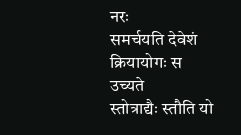नरः
समर्चयति देवेशं क्रियायोगः स उच्यते
स्तोत्राद्यैः स्तौति यो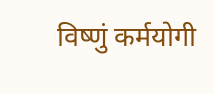विष्णुं कर्मयोगी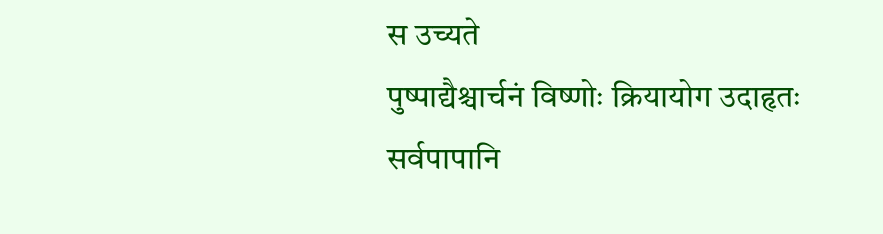स उच्यते
पुष्पाद्यैश्चार्चनं विष्णोः क्रियायोग उदाहृतः
सर्वपापानि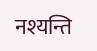नश्यन्ति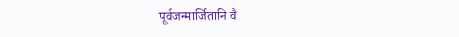पूर्वजन्मार्जितानि वै